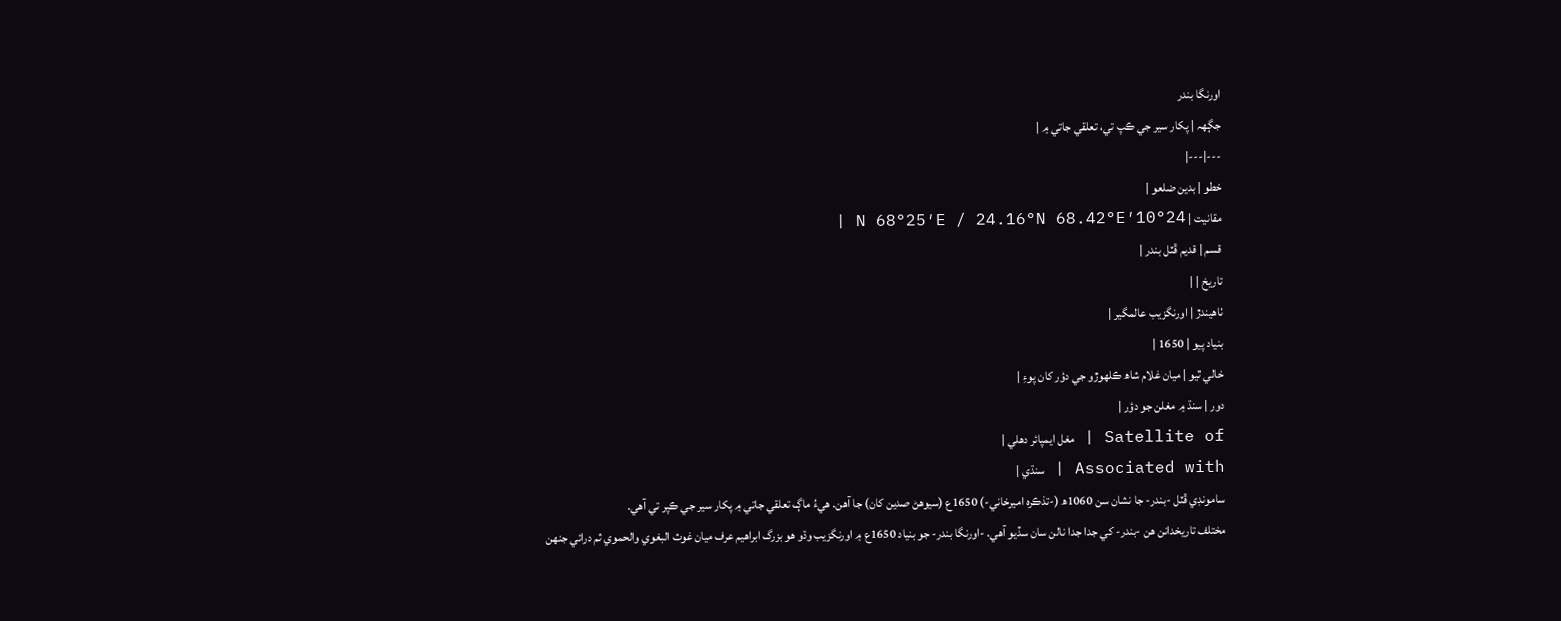اورنگا بندر
جڳھہ | پکار سير جي ڪپ تي، تعلقي جاتي ۾ |
---|---|
خطو | بدين ضلعو |
مقانيت | 24°10′N 68°25′E / 24.16°N 68.42°E |
قسم | قديم ڦٽل بندر |
تاريخ | |
ٺاھيندڙ | اورنگزيب عالمگير |
بنياد پيو | 1650 |
خالي ٿيو | ميان غلام شاھ ڪلهوڙو جي دؤر کان پوءِ |
دور | سنڌ ۾ مغلن جو دؤر |
Satellite of | مغل ايمپائر دھلي |
Associated with | سنڌي |
سامونڊي ڦٽل -بندر- جا نشان سن 1060ھ (-تذڪره اميرخاني-) 1650ع (سيوھڻ صدين کان) جا آهن. هيءُ ماڳ تعلقي جاتي ۾ پکار سير جي ڪپر تي آهي.
مختلف تاريخدانن ھن -بندر- کي جدا جدا نالن سان سڏيو آھي. -اورنگا بندر- جو بنياد 1650ع ۾ اورنگزيب وڌو ھو بزرگ ابراھيم عرف ميان غوث البغوي والحموي ثم درائي جنھن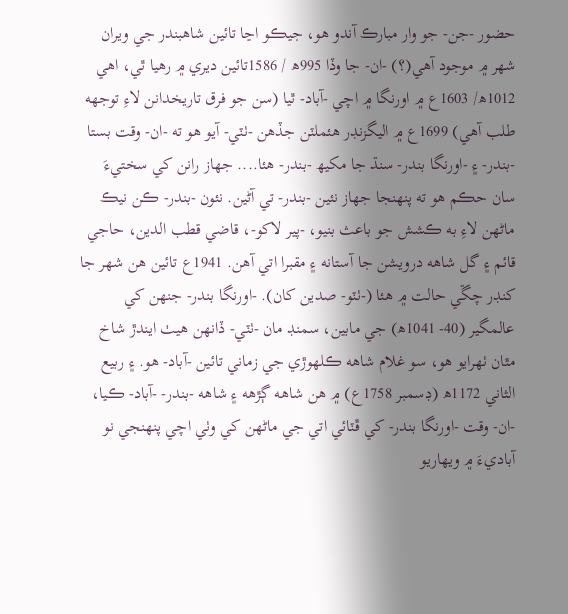حضور -جن- جو وار مبارڪ آندو ھو، جيڪو اڃا تائين شاھبندر جي ويران شھر ۾ موجود آھي(؟) -ان- جا وڏا 995ھ / 1586تائين ديري ۾ رھيا ٿي، اهي 1012ھ/ 1603ع ۾ اورنگا ۾ اچي -آباد- ٿيا (سن جو فرق تاريخدانن لاءِ توجهه طلب آھي) 1699ع ۾ اليگزنڊر ھئملٽن جڏھن -ٺٽي- آيو ھو ته -ان- وقت بستا -بندر- ۽ -اورنگا بندر- سنڌ جا مکيھ -بندر- ھئا.... جھاز رانن کي سختيءَ سان حڪم ھو ته پنھنجا جھاز نئين -بندر- تي آڻين. نئون -بندر- ڪن نيڪ ماڻھن لاءِ به ڪشش جو باعث بنيو، -پير لاکو-، قاضي قطب الدين، حاجي قائم ۽ گل شاهه درويشن جا آستانه ۽ مقبرا اتي آھن. 1941ع تائين ھن شھر جا کنڊر چڱي حالت ۾ ھئا (-ٺٽو- صدين کان). -اورنگا بندر- جنھن کي عالمگير (40- 1041ھ) جي مابين، سمنڊ مان -ٺٽي- ڏانھن ھيٺ ايندڙ شاخ مٿان ٺھرايو ھو، سو غلام شاهه ڪلھوڙي جي زماني تائين -آباد- ھو. ۽ ربيع الثاني 1172ھ (ڊسمبر 1758ع) ۾ ھن شاهه ڳڙهه ۽ شاهه -بندر- -آباد- ڪيا، -ان- وقت -اورنگا بندر- کي ڦٽائي اتي جي ماڻھن کي وٺي اچي پنھنجي نو آباديءَ ۾ ويھاريو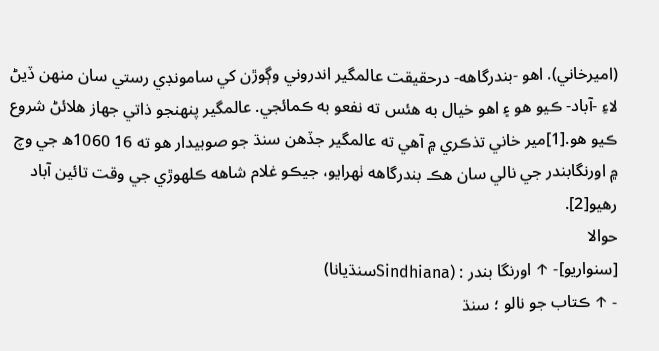(اميرخاني). اھو -بندرگاهه- درحقيقت عالمگير اندروني وڳوڙن کي سامونڊي رستي سان منھن ڏيڻ لاءِ -آباد- ڪيو ھو ۽ اھو خيال به ھئس ته نفعو به ڪمائجي. عالمگير پنھنجو ذاتي جھاز ھلائڻ شروع ڪيو ھو.[1]مير خاني تذڪري ۾ آهي ته عالمگير جڏهن سنڌ جو صوبيدار هو ته 16 1060ھ جي وچ ۾ اورنگابندر جي نالي سان هڪ بندرگاهه ٺهرايو، جيڪو غلام شاهه ڪلهوڙي جي وقت تائين آباد رهيو[2].
حوالا
[سنواريو]- ↑ اورنگا بندر : (Sindhianaسنڌيانا)
- ↑ ڪتاب جو نالو ؛ سنڌ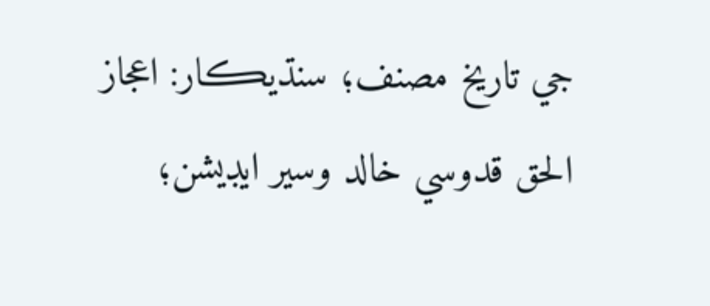جي تاريخ مصنف؛ سنڌيڪار: اعجاز الحق قدوسي خالد وسير ايڊيشن؛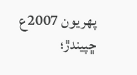پهريون 2007ع ڇپيندڙ؛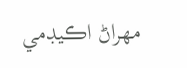مهراڻ اڪيڊمي